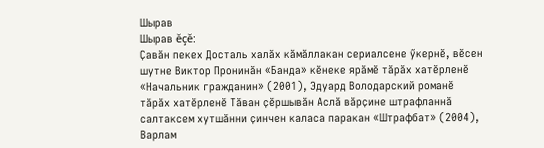Шырав
Шырав ĕçĕ:
Ҫавӑн пекех Досталь халӑх кӑмӑллакан сериалсене ӳкернӗ, вӗсен шутне Виктор Пронинӑн «Банда» кӗнеке ярӑмӗ тӑрӑх хатӗрленӗ «Начальник гражданин» (2001), Эдуард Володарский романӗ тӑрӑх хатӗрленӗ Тӑван ҫӗршывӑн Аслӑ вӑрҫине штрафланнӑ салтаксем хутшӑнни ҫинчен каласа паракан «Штрафбат» (2004), Варлам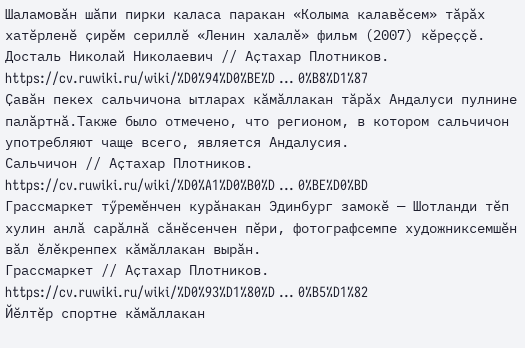Шаламовӑн шӑпи пирки каласа паракан «Колыма калавӗсем» тӑрӑх хатӗрленӗ ҫирӗм сериллӗ «Ленин халалӗ» фильм (2007) кӗреҫҫӗ.
Досталь Николай Николаевич // Аҫтахар Плотников. https://cv.ruwiki.ru/wiki/%D0%94%D0%BE%D ... 0%B8%D1%87
Ҫавӑн пекех сальчичона ытларах кӑмӑллакан тӑрӑх Андалуси пулнине палӑртнӑ.Также было отмечено, что регионом, в котором сальчичон употребляют чаще всего, является Андалусия.
Сальчичон // Аҫтахар Плотников. https://cv.ruwiki.ru/wiki/%D0%A1%D0%B0%D ... 0%BE%D0%BD
Грассмаркет тӳремӗнчен курӑнакан Эдинбург замокӗ — Шотланди тӗп хулин анлӑ сарӑлнӑ сӑнӗсенчен пӗри, фотографсемпе художниксемшӗн вӑл ӗлӗкренпех кӑмӑллакан вырӑн.
Грассмаркет // Аҫтахар Плотников. https://cv.ruwiki.ru/wiki/%D0%93%D1%80%D ... 0%B5%D1%82
Йӗлтӗр спортне кӑмӑллакан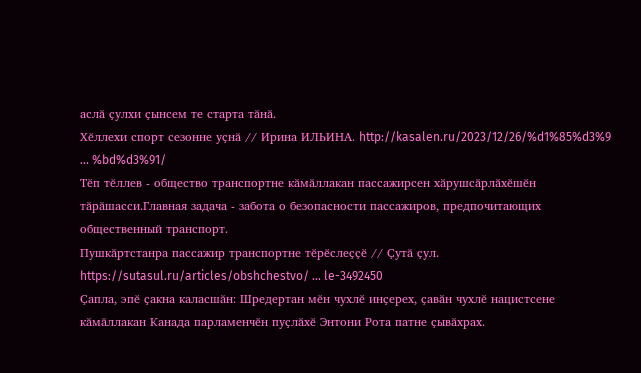аслӑ ҫулхи ҫынсем те старта тӑнӑ.
Хӗллехи спорт сезонне уҫнӑ // Ирина ИЛЬИНА. http://kasalen.ru/2023/12/26/%d1%85%d3%9 ... %bd%d3%91/
Тӗп тӗллев - общество транспортне кӑмӑллакан пассажирсен хӑрушсӑрлӑхӗшӗн тӑрӑшасси.Главная задача - забота о безопасности пассажиров, предпочитающих общественный транспорт.
Пушкӑртстанра пассажир транспортне тӗрӗслеҫҫӗ // Ҫутӑ ҫул. https://sutasul.ru/articles/obshchestvo/ ... le-3492450
Ҫапла, эпӗ ҫакна каласшӑн: Шредертан мӗн чухлӗ инҫерех, ҫавӑн чухлӗ нацистсене кӑмӑллакан Канада парламенчӗн пуҫлӑхӗ Энтони Рота патне ҫывӑхрах.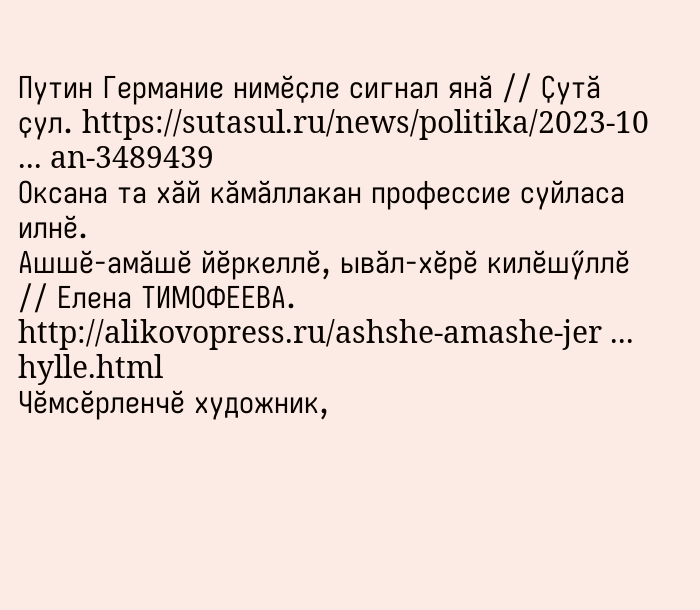Путин Германие нимӗҫле сигнал янӑ // Ҫутӑ ҫул. https://sutasul.ru/news/politika/2023-10 ... an-3489439
Оксана та хӑй кӑмӑллакан профессие суйласа илнӗ.
Ашшӗ-амӑшӗ йӗркеллӗ, ывӑл-хӗрӗ килӗшӳллӗ // Елена ТИМОФЕЕВА. http://alikovopress.ru/ashshe-amashe-jer ... hylle.html
Чӗмсӗрленчӗ художник,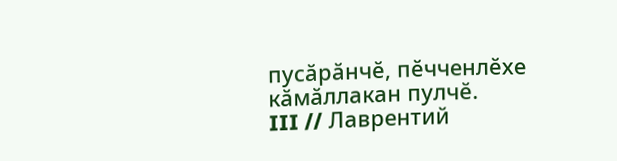пусӑрӑнчӗ, пӗчченлӗхе кӑмӑллакан пулчӗ.
III // Лаврентий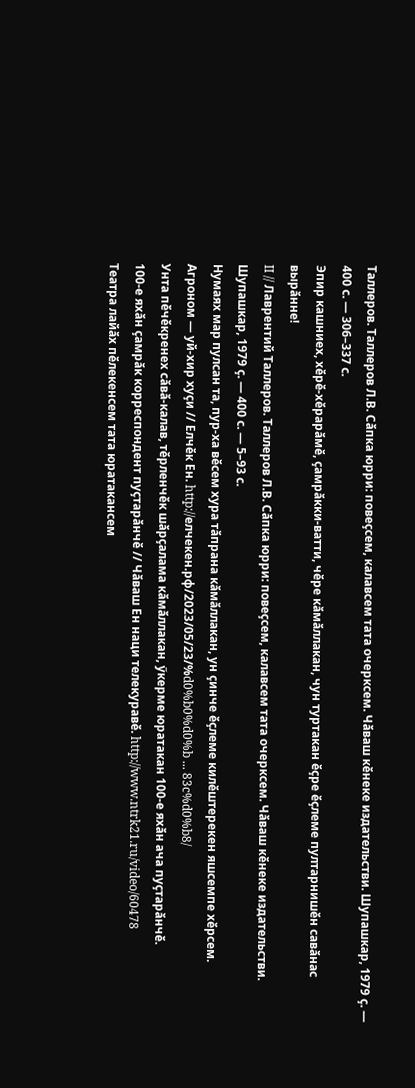Таллеров. Таллеров Л.В. Сӑпка юрри: повеҫсем, калавсем тата очерксем. Чӑваш кӗнеке издательстви. Шупашкар, 1979 ҫ. — 400 с. — 306–337 с.
Эпир кашниех, хӗрӗ-хӗрарӑмӗ, ҫамрӑкки-ватти, чӗре кӑмӑллакан, чун туртакан ӗҫре ӗҫлеме пултарнишӗн савӑнас вырӑнне!
II // Лаврентий Таллеров. Таллеров Л.В. Сӑпка юрри: повеҫсем, калавсем тата очерксем. Чӑваш кӗнеке издательстви. Шупашкар, 1979 ҫ. — 400 с. — 5–93 с.
Нумаях мар пулсан та, пур-ха вӗсем хура тӑпрана кӑмӑллакан, ун ҫинче ӗҫлеме килӗштерекен яшсемпе хӗрсем.
Агроном — уй-хир хуҫи // Елчӗк Ен. http://елчекен.рф/2023/05/23/%d0%b0%d0%b ... 83c%d0%b8/
Унта пӗчӗкренех сӑвӑ-калав, тӗрленчӗк шӑрҫалама кӑмӑллакан, ӳкерме юратакан 100-е яхӑн ача пуҫтарӑнчӗ.
100-е яхӑн ҫамрӑк корреспондент пуҫтарӑнчӗ // Чӑваш Ен наци телекуравӗ. http://www.ntrk21.ru/video/60478
Театра лайӑх пӗлекенсем тата юратакансем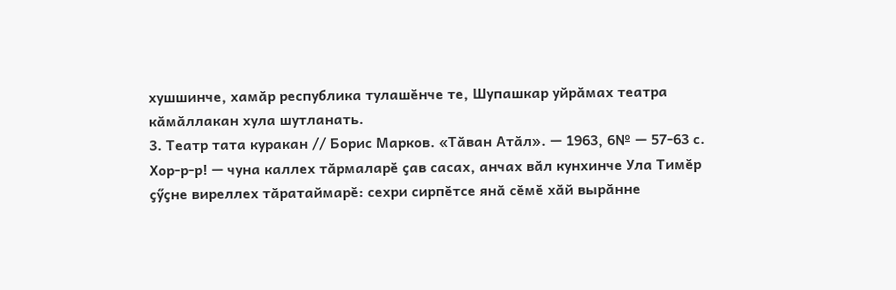хушшинче, хамӑр республика тулашӗнче те, Шупашкар уйрӑмах театра кӑмӑллакан хула шутланать.
3. Театр тата куракан // Борис Марков. «Тӑван Атӑл». — 1963, 6№ — 57-63 с.
Хор-р-р! — чуна каллех тӑрмаларӗ ҫав сасах, анчах вӑл кунхинче Ула Тимӗр ҫӳҫне виреллех тӑратаймарӗ: сехри сирпӗтсе янӑ сӗмӗ хӑй вырӑнне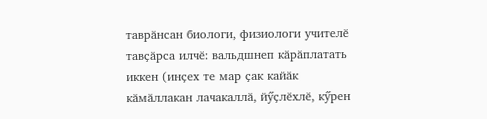таврӑнсан биологи, физиологи учителӗ тавҫӑрса илчӗ: вальдшнеп кӑрӑплатать иккен (инҫех те мар ҫак кайӑк кӑмӑллакан лачакаллӑ, йӳҫлӗхлӗ, кӳрен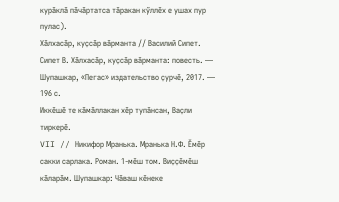курӑклӑ пӑчӑртатса тӑракан кӳллӗх е ушах пур пулас).
Хӑлхасӑр, куҫсӑр вӑрманта // Василий Сипет. Сипет В. Хӑлхасӑр, куҫсӑр вӑрманта: повесть. — Шупашкар, «Пегас» издательство ҫурчӗ, 2017. — 196 с.
Иккӗшӗ те кӑмӑллакан хӗр тупӑнсан, Ваҫли тиркерӗ.
VII // Никифор Мранька. Мранька Н.Ф. Ӗмӗр сакки сарлака. Роман. 1-мӗш том. Виҫҫӗмӗш кӑларӑм. Шупашкар: Чӑваш кӗнеке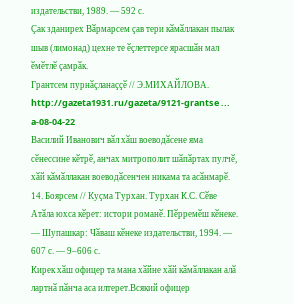издательстви, 1989. — 592 с.
Ҫак зданирех Вӑрмарсем ҫав тери кӑмӑллакан пылак шыв (лимонад) цехне те ӗҫлеттерсе ярасшӑн мал ӗмӗтлӗ ҫамрӑк.
Грантсем пурнӑҫланаҫҫӗ // Э.МИХАЙЛОВА. http://gazeta1931.ru/gazeta/9121-grantse ... a-08-04-22
Василий Иванович вӑл хӑш воеводӑсене яма сӗнессине кӗтрӗ, анчах митрополит шӑпӑртах пулчӗ, хӑй кӑмӑллакан воеводӑсенчен никама та асӑнмарӗ.
14. Боярсем // Куҫма Турхан. Турхан К.С. Сӗве Атӑла юхса кӗрет: истори романӗ. Пӗрремӗш кӗнеке. — Шупашкар: Чӑваш кӗнеке издательстви, 1994. — 607 с. — 9–606 с.
Кирек хӑш офицер та мана хӑйне хӑй кӑмӑллакан алӑ лартнӑ пӑнча аса илтерет.Всякий офицер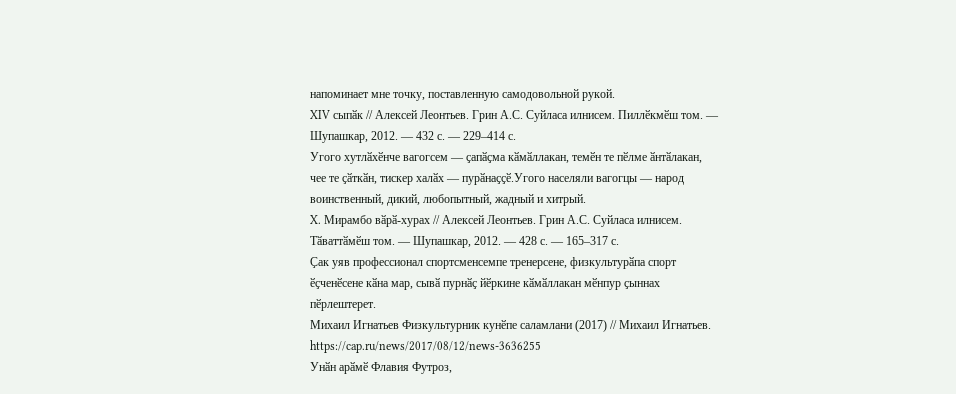напоминает мне точку, поставленную самодовольной рукой.
XIV сыпӑк // Алексей Леонтьев. Грин А.С. Суйласа илнисем. Пиллӗкмӗш том. — Шупашкар, 2012. — 432 с. — 229–414 с.
Угого хутлӑхӗнче вагогсем — ҫапӑҫма кӑмӑллакан, темӗн те пӗлме ӑнтӑлакан, чее те ҫӑткӑн, тискер халӑх — пурӑнаҫҫӗ.Угого населяли вагогцы — народ воинственный, дикий, любопытный, жадный и хитрый.
X. Мирамбо вӑрӑ-хурах // Алексей Леонтьев. Грин А.С. Суйласа илнисем. Тӑваттӑмӗш том. — Шупашкар, 2012. — 428 с. — 165–317 с.
Ҫак уяв профессионал спортсменсемпе тренерсене, физкультурӑпа спорт ӗҫченӗсене кӑна мар, сывӑ пурнӑҫ йӗркине кӑмӑллакан мӗнпур ҫыннах пӗрлештерет.
Михаил Игнатьев Физкультурник кунӗпе саламлани (2017) // Михаил Игнатьев. https://cap.ru/news/2017/08/12/news-3636255
Унӑн арӑмӗ Флавия Футроз,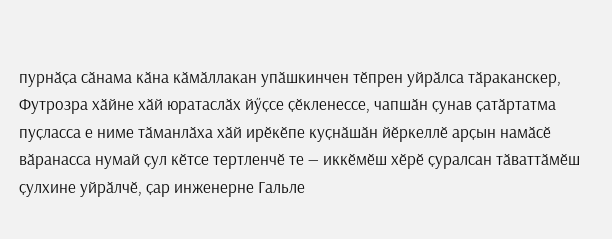пурнӑҫа сӑнама кӑна кӑмӑллакан упӑшкинчен тӗпрен уйрӑлса тӑраканскер, Футрозра хӑйне хӑй юратаслӑх йӳҫсе ҫӗкленессе, чапшӑн ҫунав ҫатӑртатма пуҫласса е ниме тӑманлӑха хӑй ирӗкӗпе куҫнӑшӑн йӗркеллӗ арҫын намӑсӗ вӑранасса нумай ҫул кӗтсе тертленчӗ те — иккӗмӗш хӗрӗ ҫуралсан тӑваттӑмӗш ҫулхине уйрӑлчӗ, ҫар инженерне Гальле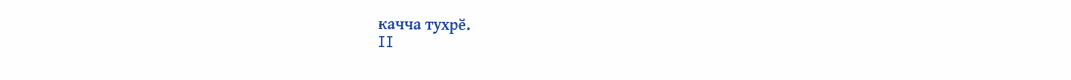качча тухрӗ.
II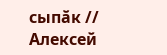сыпӑк // Алексей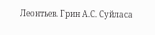Леонтьев. Грин А.С. Суйласа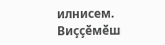илнисем. Виҫҫӗмӗш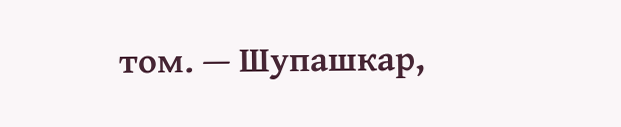том. — Шупашкар,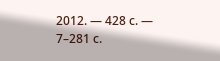2012. — 428 с. — 7–281 с.